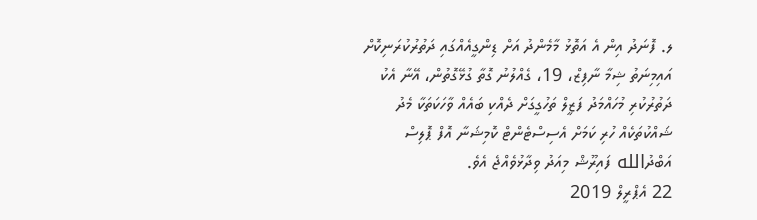ލ. ފޮނަދު އިން އެ އަތޮޅު މާމެންދު އަށް ޑިންގީއެއްގައި ދަތުރުކުރަނިކޮށް އައިމިނަތު ޝިމާ ނާފިޒް، 19، ގެއްލުނު ގޮތާ ގުޅޭގޮތުން، އޭނާ އެކު ދަތުރުކުރި މުހައްމަދު ފަޒީލް ތަހުގީގަށް ދެއްކި ބައެއް ވާހަކަތަކާ މެދު ޝައްކުތަކެއް ހުރި ކަމަށް އެސިސްޓެންޓް ކޮމިޝަނާ އޮފް ޕޮލިސް އަބްދުالله ފައިރޫޝް މިއަދު ވިދާޅުވެއްޖެ އެވެ.
22 އެޕްރީލް 2019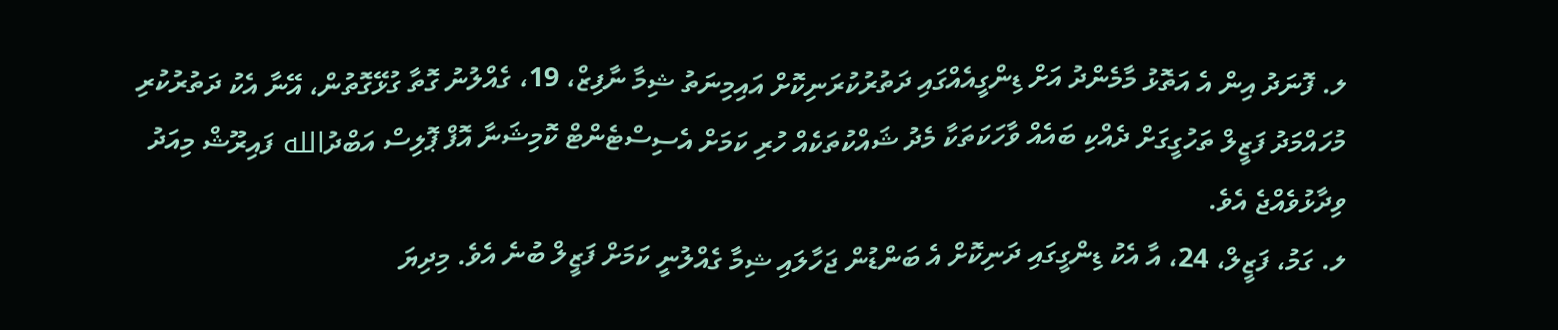ލ. ފޮނަދު އިން އެ އަތޮޅު މާމެންދު އަށް ޑިންގީއެއްގައި ދަތުރުކުރަނިކޮށް އައިމިނަތު ޝިމާ ނާފިޒް، 19، ގެއްލުނު ގޮތާ ގުޅޭގޮތުން، އޭނާ އެކު ދަތުރުކުރި މުހައްމަދު ފަޒީލް ތަހުގީގަށް ދެއްކި ބައެއް ވާހަކަތަކާ މެދު ޝައްކުތަކެއް ހުރި ކަމަށް އެސިސްޓެންޓް ކޮމިޝަނާ އޮފް ޕޮލިސް އަބްދުالله ފައިރޫޝް މިއަދު ވިދާޅުވެއްޖެ އެވެ.
ލ. ގަމު، ފަޒީލް، 24، އާ އެކު ޑިންގީގައި ދަނިކޮށް އެ ބަންޑުން ޖަހާލައި ޝިމާ ގެއްލުނީ ކަމަށް ފަޒީލް ބުނެ އެވެ. މިދިޔަ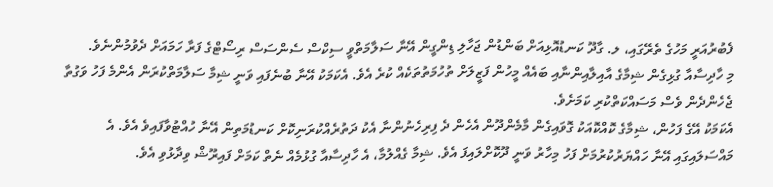ފެބުރުއަރީ މަހުގެ ތެރޭގައި، ލ. ގާދޫ ކަނޑުއޮޅިއަށް ބަންޑުން ޖަހާލި ޑިންގީން އޭނާ ސަލާމަތްވީ ސިކްސް ސެންސަސް ރިސޯޓްގެ ފަރާ ހަމައަށް ދެވުމުންނެވެ.
މި ހާދިސާއާ ގުޅިގެން ޝިމާގެ އާއިލާއިންނާއި ބައެއް މީހުން ފަޒީލަށް ތުހުމަތުތަކެއް ކުރެ އެވެ. އެކަމަކު އޭނާ ބުނެފައި ވަނީ ޝިމާ ސަލާމަތްކުރަން އެންމެ ފަހު ވަގުތާ ޖެހެންދެން ވެސް މަސައްކަތްކުރި ކަމަށެވެ.
އެކަމަކު އޭގެ ފަހުން، ޝިމާގެ ކޮއްކޮއަކު ގޮވައިގެން މާމެންދޫން އެހެން ދެ ފިރިހެނުންނާ އެކު ދަތުރެއްކުރަނިކޮށް ކަނޑުމަތިން އޭނާ ހުއްޓުވާފައިވެ އެވެ. އެ މައްސަލައިގައި އޭނާ ހައްޔަރުކުރުމަށް ފަހު މިހާރު ވަނީ ދޫކޮށްލައިފަ އެވެ. ޝިމާ ގެއްލުމާ، އެ ހާދިސާއާ ގުޅުމެއް ނެތް ކަމަށް ފައިރޫޝް ވިދާޅުވި އެވެ.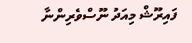ފައިރޫޝް މިއަދު ނޫސްވެރިންނާ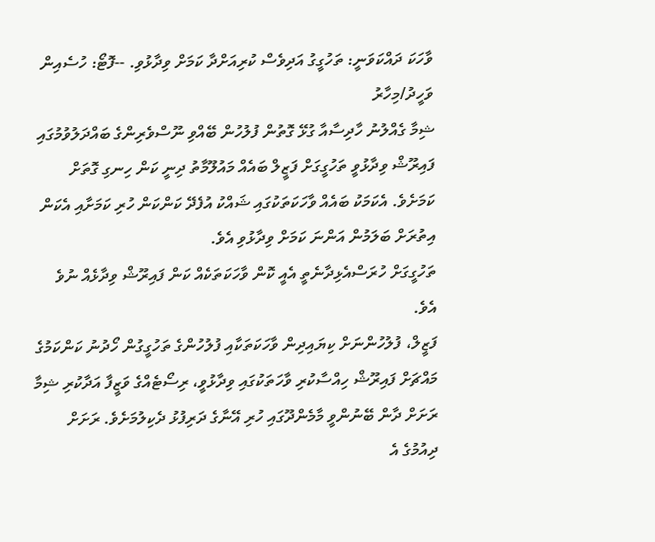ވާހަކަ ދައްކަވަނީ: ތަހުގީގު އަދިވެސް ކުރިއަށްދާ ކަމަށް ވިދާޅުވި. --ފޮޓޯ: ހުސެއިން ވަހީދު/މިހާރު
ޝިމާ ގެއްލުނު ހާދިސާއާ ގުޅޭ ގޮތުން ފުލުހުން ބޭއްވި ނޫސްވެރިންގެ ބައްދަލުވުމުގައި ފައިރޫޝް ވިދާޅުވީ ތަހުގީގަށް ފަޒީލް ބައެއް މައުލޫމާތު ދިނީ ކަން ހިނގި ގޮތަށް ކަމަށެވެ. އެކަމަކު ބައެއް ވާހަކަތަކުގައި ޝައްކު އުފެދޭ ކަންކަން ހުރި ކަމަށާއި އެކަން އިތުރަށް ބަލަމުން އަންނަ ކަމަށް ވިދާޅުވި އެވެ.
ތަހުގީގަށް ހުރަސްއެޅިދާނެތީ އެއީ ކޮން ވާހަކަތަކެއް ކަން ފައިރޫޝް ވިދާޅެއް ނުވެ އެވެ.
ފަޒީލް، ފުލުހުންނަށް ކިޔައިދިން ވާހަކަތަކާއި ފުލުހުންގެ ތަހުގީގުން ހޯދުނު ކަންކަމުގެ މައްޗަށް ފައިރޫޝް ހިއްސާކުރި ވާހަތަކުގައި ވިދާޅުވީ، ރިސޯޓެއްގެ ވަޒީފާ އަދާކުރި ޝިމާ ރަށަށް ދާން ބޭނުންވީ މާމެންދޫގައި ހުރި އޭނާގެ ދަރިފުޅު ދެކިލުމަށެވެ. ރަށަށް ދިއުމުގެ އެ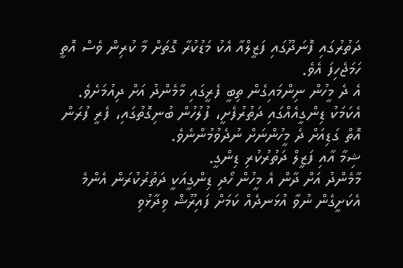ދަތުރުގައި ފޮނަދޫގައި ފަޒީލްއާ އެކު މަޑުކުރާ ގޮތަށް މާ ކުރިން ވެސް އޮތީ ހަމަޖެހިފަ އެވެ.
އެ ދެ މީހުން ނިންމައިގެން ތިބީ ފެރީގައި މާމެންދު އަށް ދިއުމަށެވެ. އެކަމަކު ޑިންގީއެއްގައި ދަތުރުފެށީ، ފުލުހުން ބުނިގޮތުގައި، ފެރީ ފުރަން އޮތް ގަޑިއަށް ދެ މީހުންނަށް ނުދެވުމުންނެވެ.
ޝިމާ އާއި ފަޒީލް ދަތުރުކުރި ޑިންގީ.
މާމެންދު އަށް ދާން އެ މީހުން ހޯދި ޑިންގީއަކީ ދަތުރުކުރަން އެންމެ އެކަށީގެން ނުވާ އުޅަނދެއް ކަމަށް ފައިރޫޝް ވިދާޅުވި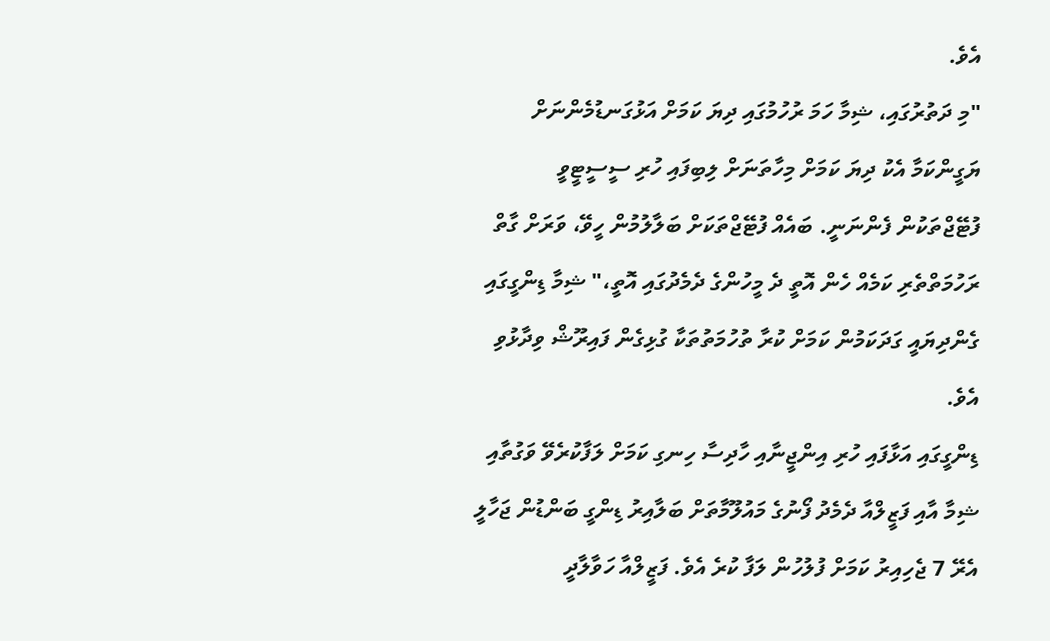އެވެ.
"މި ދަތުރުގައި، ޝިމާ ހަމަ ރުހުމުގައި ދިޔަ ކަމަށް އަޅުގަނޑުމެންނަށް ޔަގީންކަމާ އެކު ދިޔަ ކަމަށް މިހާތަނަށް ލިބިފައި ހުރި ސީސީޓީވީ ފުޓޭޖްތަކުން ފެންނަނީ. ބައެއް ފުޓޭޖްތަކަށް ބަލާލުމުން ހީވޭ، ވަރަށް ގާތް ރަހުމަތްތެރި ކަމެއް ހެން އޮތީ ދެ މީހުންގެ ދެމެދުގައި އޮތީ،" ޝިމާ ޑިންގީގައި ގެންދިޔައީ ގަދަކަމުން ކަމަށް ކުރާ ތުހުމަތުތަކާ ގުޅިގެން ފައިރޫޝް ވިދާޅުވި އެވެ.
ޑިންގީގައި އަޅާފައި ހުރި އިންޖީނާއި ހާދިސާ ހިނގި ކަމަށް ލަފާކުރެވޭ ވަގުތާއި ޝިމާ އާއި ފަޒީލްއާ ދެމެދު ފޯނުގެ މައުލޫމާތަށް ބަލާއިރު ޑިންގީ ބަންޑުން ޖަހާލީ އެރޭ 7 ޖެހިއިރު ކަމަށް ފުލުހުން ލަފާ ކުރެ އެވެ. ފަޒީލްއާ ހަވާލާދީ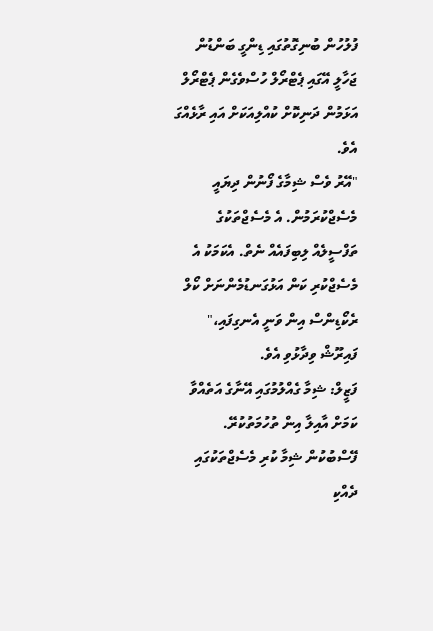ފުލުހުން ބުނިގޮތުގައި ޑިންގީ ބަންޑުން ޖަހާލީ އޭގައި ޕެޓްރޯލް ހުސްވެގެން ޕެޓްރޯލް އަޅަމުން ދަނިކޮށް ކުއްލިއަކަށް އައި ރާޅެއްގަ އެވެ.
"އޭރު ވެސް ޝިމާގެ ފޯނުން ދިޔައީ މެސެޖްކުރަމުން. އެ މެސެޖްތަކުގެ ތަފްސީލެއް ލިބިފައެއް ނެތް. އެކަމަކު އެ މެސެޖްކުރި ކަން އަޅުގަނޑުމެންނަށް ކޯލް ރެކޯޑިންސް އިން ވަނީ އެނގިފައި،" ފައިރޫޝް ވިދާޅުވި އެވެ.
ފަޒީލް: ޝިމާ ގެއްލުމުގައި އޭނާގެ އަތެއްވާ ކަމަށް އާއިލާ އިން ތުހުމަތުކުރޭ.
ފޭސްބުކުން ޝިމާ ކުރި މެސެޖްތަކުގައި ދެއްކި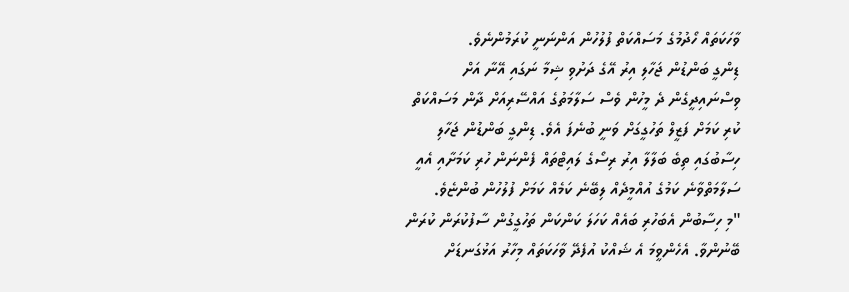ވާހަކަތައް ހޯދުމުގެ މަސައްކަތް ފުލުހުން އަންނަނީ ކުރަމުންނެވެ.
ޑިންގީ ބަންޑުން ޖަހާލި އިރު އޭގެ ދަށުވި ޝިމާ ނަގައި އޭނާ އަށް ވިސްނައިދީގެން ދެ މީހުން ވެސް ސަލާމަތުގެ އައްސޭރިއަށް ދާން މަސައްކަތް ކުރި ކަމަށް ފަޒީލް ތަހުގީގަށް ވަނީ ބުނެފަ އެވެ. ޑިންގީ ބަންޑުން ޖަހާލި ހިސާބުގައި ތިބެ ބަލާލާ އިރު ރިސޯގެ ލައިޓްތައް ފެންނަން ހުރި ކަމަށާއި އެއީ ސަލާމަތްވާނެ ކަމުގެ އުއްމީދެއް ލިބޭނެ ކަމެއް ކަމަށް ފުލުހުން ބުންޏެވެ.
"މި ހިސާބުން އެބަހުރި ބައެއް ކަހަލަ ކަންކަން ތަހުގީގުން ސާފުކުރަން ކުރަން ބޭނުންވާ. އެހެންވީމަ އެ ޝައްކު އުފެދޭ ވާހަކަތައް މިހާރު އަޅުގަނޑަށް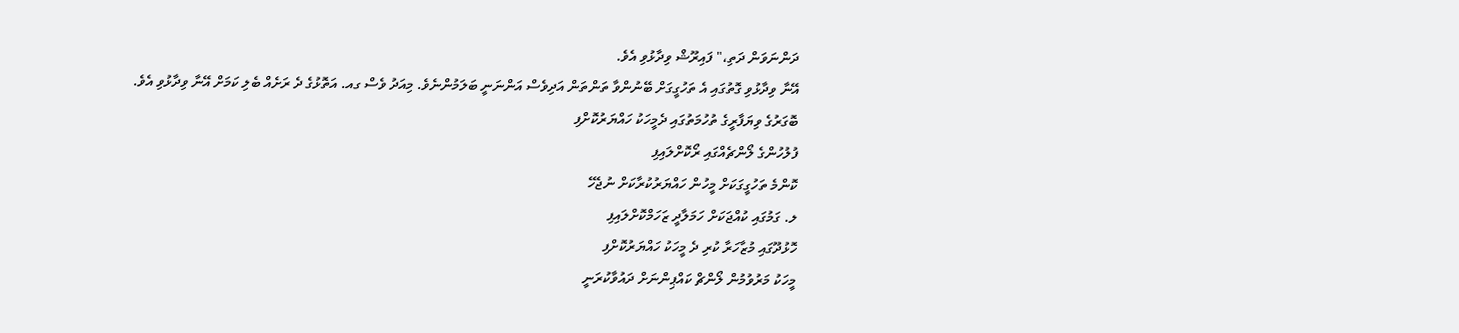ދަންނަވަން ދަތި،" ފައިރޫޝް ވިދާޅުވި އެވެ.
އޭނާ ވިދާޅުވި ގޮތުގައި އެ ތަހުގީގަށް ބޭނުންވާ ތަންތަން އަދިވެސް އަންނަނީ ބަލަމުންނެވެ. މިއަދު ވެސް ގއ. އަތޮޅުގެ ދެ ރަށެއް ބެލި ކަމަށް އޭނާ ވިދާޅުވި އެވެ.
ބޮގަރުގެ ވިޔަފާރީގެ ތުހުމަތުގައި ދެމީހަކު ހައްޔަރުކޮށްފި
ފުލުހުންގެ ލޯންޗެއްގައި ރޯކޮށްލައިފި
ކޮންމެ ތަހުގީގަކަށް މީހުން ހައްޔަރުކުރާކަށް ނުޖެހޭ
ލ. ގަމުގައި ކުއްޖަކަށް ހަމަލާދީ ޒަހަމްކޮށްލައިފި
ހޮޅުދޫގައި މުޒާހަރާ ކުރި ދެ މީހަކު ހައްޔަރުކޮށްފި
މީހަކު މަރުވުމުން ލޯންޗް ކައްޕިންނަށް ދައުވާކުރަނީ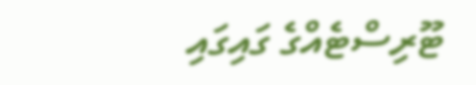ޓޫރިސްޓެއްގެ ގައިގައި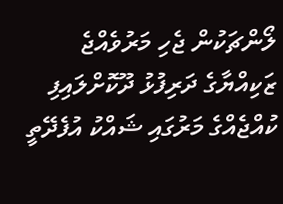ލޯންޗަކުން ޖެހި މަރުވެއްޖެ
ޒަކިއްޔާގެ ދަރިފުޅު ދޫކޮށްލައިފި
ކުއްޖެއްގެ މަރުގައި ޝައްކު އުފެދޭތީ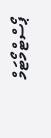ޕޯސްޓްމޯޓަމް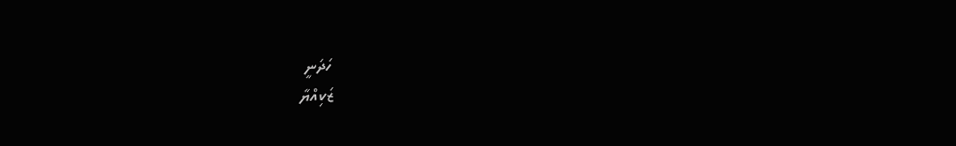ހަދަނީ
ޒަކިއްޔާ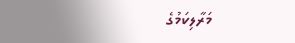މަރާލިކަމުގެ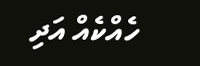ހެއްކެއް އަދި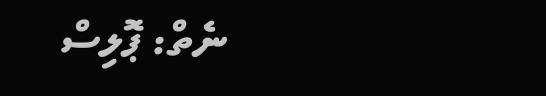ނެތް: ޕޮލިސް